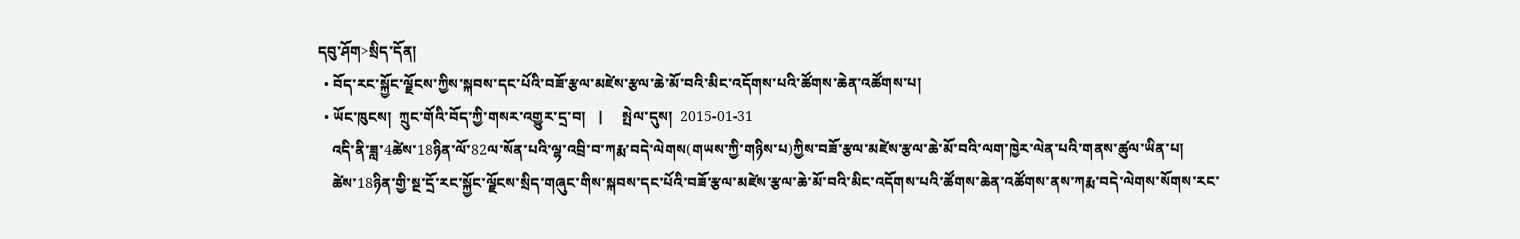དབུ་ཤོག>སྲིད་དོན།
  • བོད་རང་སྐྱོང་ལྗོངས་ཀྱིས་སྐབས་དང་པོའི་བཟོ་རྩལ་མཛེས་རྩལ་ཆེ་མོ་བའི་མིང་འདོགས་པའི་ཚོགས་ཆེན་འཚོགས་པ།
  • ཡོང་ཁུངས།  ཀྲུང་གོའི་བོད་ཀྱི་གསར་འགྱུར་དྲ་བ།   |     སྤེལ་དུས།  2015-01-31
    འདི་ནི་ཟླ་4ཚེས་18ཉིན་ལོ་82ལ་སོན་པའི་ལྷ་འབྲི་བ་ཀརྨ་བདེ་ལེགས(གཡས་ཀྱི་གཉིས་པ)ཀྱིས་བཟོ་རྩལ་མཛེས་རྩལ་ཆེ་མོ་བའི་ལག་ཁྱེར་ལེན་པའི་གནས་ཚུལ་ཡིན་པ།
    ཚེས་18ཉིན་གྱི་སྔ་དྲོ་རང་སྐྱོང་ལྗོངས་སྲིད་གཞུང་གིས་སྐབས་དང་པོའི་བཟོ་རྩལ་མཛེས་རྩལ་ཆེ་མོ་བའི་མིང་འདོགས་པའི་ཚོགས་ཆེན་འཚོགས་ནས་ཀརྨ་བདེ་ལེགས་སོགས་རང་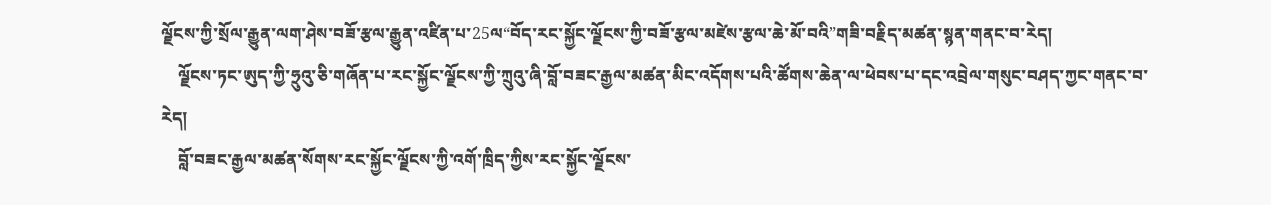ལྗོངས་ཀྱི་སྲོལ་རྒྱུན་ལག་ཤེས་བཟོ་རྩལ་རྒྱུན་འཛིན་པ་25ལ“བོད་རང་སྐྱོང་ལྗོངས་ཀྱི་བཟོ་རྩལ་མཛེས་རྩལ་ཆེ་མོ་བའི”གཟི་བརྗིད་མཚན་སྙན་གནང་བ་རེད།
    ལྗོངས་ཏང་ཨུད་ཀྱི་ཧྲུའུ་ཅི་གཞོན་པ་རང་སྐྱོང་ལྗོངས་ཀྱི་ཀྲུའུ་ཞི་བློ་བཟང་རྒྱལ་མཚན་མིང་འདོགས་པའི་ཚོགས་ཆེན་ལ་ཕེབས་པ་དང་འབྲེལ་གསུང་བཤད་ཀྱང་གནང་བ་རེད།
    བློ་བཟང་རྒྱལ་མཚན་སོགས་རང་སྐྱོང་ལྗོངས་ཀྱི་འགོ་ཁྲིད་ཀྱིས་རང་སྐྱོང་ལྗོངས་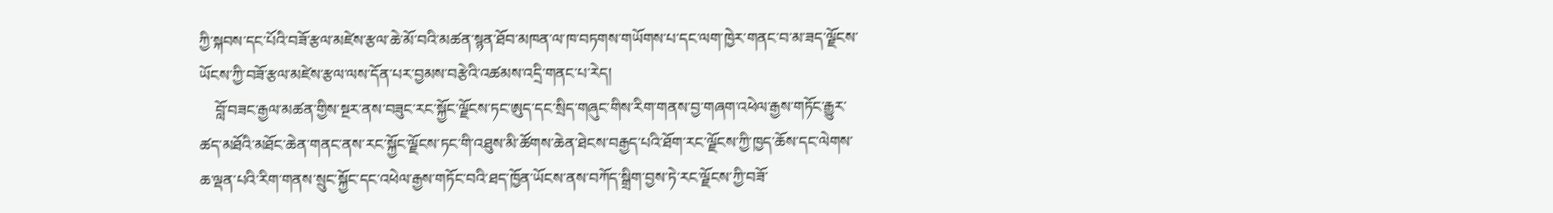ཀྱི་སྐབས་དང་པོའི་བཟོ་རྩལ་མཛེས་རྩལ་ཆེ་མོ་བའི་མཚན་སྙན་ཐོབ་མཁན་ལ་ཁ་བཏགས་གཡོགས་པ་དང་ལག་ཁྱེར་གནང་བ་མ་ཟད་ལྗོངས་ཡོངས་ཀྱི་བཟོ་རྩལ་མཛེས་རྩལ་ལས་དོན་པར་བྱམས་བརྩེའི་འཚམས་འདྲི་གནང་པ་རེད།
    བློ་བཟང་རྒྱལ་མཚན་གྱིས་སྔར་ནས་བཟུང་རང་སྐྱོང་ལྗོངས་ཏང་ཨུད་དང་སྲིད་གཞུང་གིས་རིག་གནས་བྱ་གཞག་འཕེལ་རྒྱས་གཏོང་རྒྱུར་ཚད་མཐོའི་མཐོང་ཆེན་གནང་ནས་རང་སྐྱོང་ལྗོངས་ཏང་གི་འཐུས་མི་ཚོགས་ཆེན་ཐེངས་བརྒྱད་པའི་ཐོག་རང་ལྗོངས་ཀྱི་ཁྱད་ཆོས་དང་ལེགས་ཆ་ལྡན་པའི་རིག་གནས་སྲུང་སྐྱོང་དང་འཕེལ་རྒྱས་གཏོང་བའི་ཐད་ཁྱོན་ཡོངས་ནས་བཀོད་སྒྲིག་བྱས་ཏེ་རང་ལྗོངས་ཀྱི་བཟོ་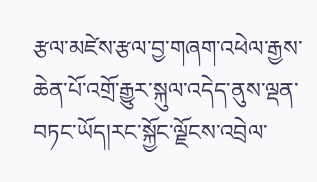རྩལ་མཛེས་རྩལ་བྱ་གཞག་འཕེལ་རྒྱས་ཆེན་པོ་འགྲོ་རྒྱུར་སྐུལ་འདེད་ནུས་ལྡན་བཏང་ཡོད།རང་སྐྱོང་ལྗོངས་འབྲེལ་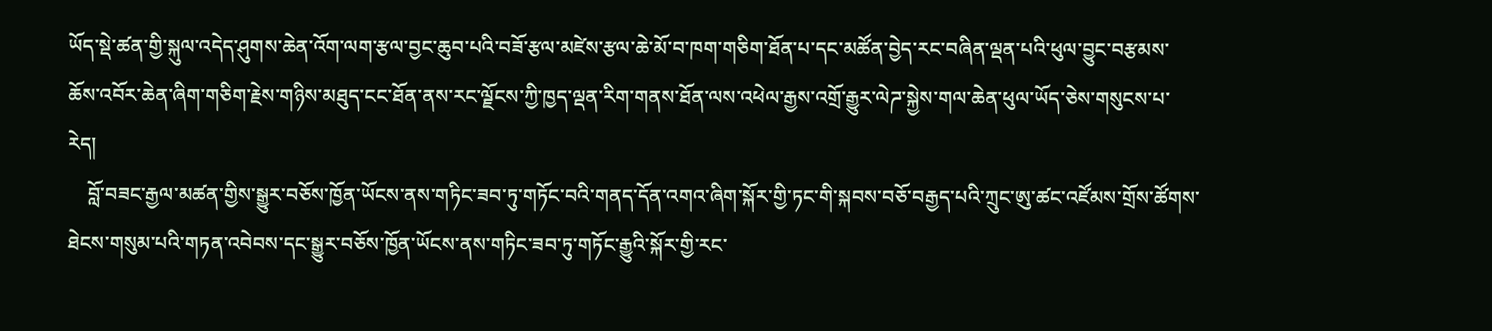ཡོད་སྡེ་ཚན་གྱི་སྐུལ་འདེད་ཤུགས་ཆེན་འོག་ལག་རྩལ་བྱང་ཆུབ་པའི་བཟོ་རྩལ་མཛེས་རྩལ་ཆེ་མོ་བ་ཁག་གཅིག་ཐོན་པ་དང་མཚོན་བྱེད་རང་བཞིན་ལྡན་པའི་ཕུལ་བྱུང་བརྩམས་ཆོས་འབོར་ཆེན་ཞིག་གཅིག་རྗེས་གཉིས་མཐུད་ངང་ཐོན་ནས་རང་ལྗོངས་ཀྱི་ཁྱད་ལྡན་རིག་གནས་ཐོན་ལས་འཕེལ་རྒྱས་འགྲོ་རྒྱུར་ལེཌ་སྐྱེས་གལ་ཆེན་ཕུལ་ཡོད་ཅེས་གསུངས་པ་རེད།
    བློ་བཟང་རྒྱལ་མཚན་གྱིས་སྒྱུར་བཅོས་ཁྱོན་ཡོངས་ནས་གཏིང་ཟབ་ཏུ་གཏོང་བའི་གནད་དོན་འགའ་ཞིག་སྐོར་གྱི་ཏང་གི་སྐབས་བཅོ་བརྒྱད་པའི་ཀྲུང་ཨུ་ཚང་འཛོམས་གྲོས་ཚོགས་ཐེངས་གསུམ་པའི་གཏན་འབེབས་དང་སྒྱུར་བཅོས་ཁྱོན་ཡོངས་ནས་གཏིང་ཟབ་ཏུ་གཏོང་རྒྱུའི་སྐོར་གྱི་རང་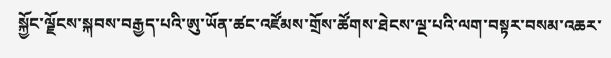སྐྱོང་ལྗོངས་སྐབས་བརྒྱད་པའི་ཨུ་ཡོན་ཚང་འཛོམས་གྲོས་ཚོགས་ཐེངས་ལྔ་པའི་ལག་བསྟར་བསམ་འཆར་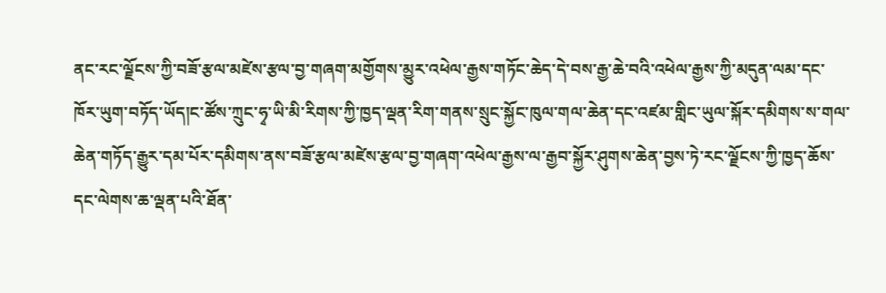ནང་རང་ལྗོངས་ཀྱི་བཟོ་རྩལ་མཛེས་རྩལ་བྱ་གཞག་མགྱོགས་མྱུར་འཕེལ་རྒྱས་གཏོང་ཆེད་དེ་བས་རྒྱ་ཆེ་བའི་འཕེལ་རྒྱས་ཀྱི་མདུན་ལམ་དང་ཁོར་ཡུག་བཏོད་ཡོད།ང་ཚོས་ཀྲུང་ཧྭ་ཡི་མི་རིགས་ཀྱི་ཁྱད་ལྡན་རིག་གནས་སྲུང་སྐྱོང་ཁུལ་གལ་ཆེན་དང་འཛམ་གླིང་ཡུལ་སྐོར་དམིགས་ས་གལ་ཆེན་གཏོད་རྒྱུར་དམ་པོར་དམིགས་ནས་བཟོ་རྩལ་མཛེས་རྩལ་བྱ་གཞག་འཕེལ་རྒྱས་ལ་རྒྱབ་སྐྱོར་ཤུགས་ཆེན་བྱས་ཏེ་རང་ལྗོངས་ཀྱི་ཁྱད་ཆོས་དང་ལེགས་ཆ་ལྡན་པའི་ཐོན་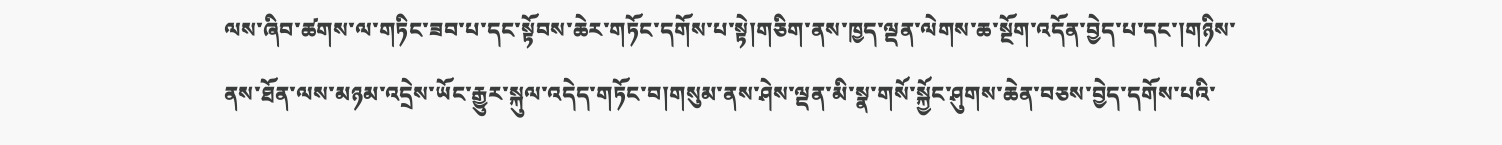ལས་ཞིབ་ཚགས་ལ་གཏིང་ཟབ་པ་དང་སྟོབས་ཆེར་གཏོང་དགོས་པ་སྟེ།གཅིག་ནས་ཁྱད་ལྡན་ལེགས་ཆ་སྔོག་འདོན་བྱེད་པ་དང་།གཉིས་ནས་ཐོན་ལས་མཉམ་འདྲེས་ཡོང་རྒྱུར་སྐུལ་འདེད་གཏོང་བ།གསུམ་ནས་ཤེས་ལྡན་མི་སྣ་གསོ་སྐྱོང་ཤུགས་ཆེན་བཅས་བྱེད་དགོས་པའི་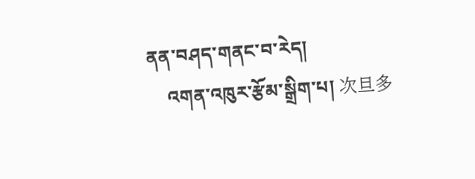ནན་བཤད་གནང་བ་རེད།
    འགན་འཁུར་རྩོམ་སྒྲིག་པ། 次旦多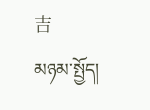吉
མཉམ་སྤྱོད།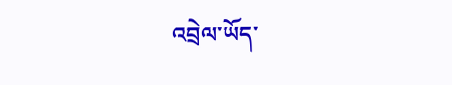འབྲེལ་ཡོད་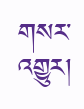གསར་འགྱུར།